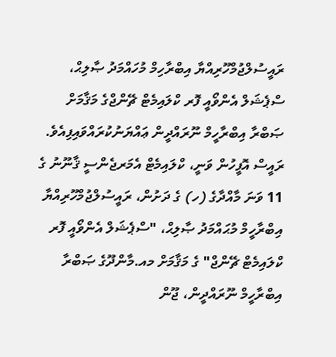ރައީސުލްޖުމްހޫރިއްޔާ އިބްރާހިމް މުހައްމަދު ޞާލިޙް، ސްޕެޝަލް އެންވޯއީ ފޮރ ކްލައިމެޓް ޗޭންޖްގެ މަޤާމަށް ޞަބްރާ އިބްރާހީމް ނޫރައްދީން ޢައްޔަނުކުރައްވައިފިއެވެ.
ރައީސް އޮފީހުން ވަނީ، ކްލައިމެޓް އެމަރޖެންސީ ޤާނޫނު ގެ 11 ވަނަ މާއްދާގެ (ހ) ގެ ދަށުން، ރައީސުލްޖުމްހޫރިއްޔާ އިބްރާހީމް މުޙައްމަދު ޞާލިޙް، "ސްޕެޝަލް އެންވޯއީ ފޮރ ކްލައިމެޓް ޗޭންޖް" ގެ މަޤާމަށް މއ.މާންދޫގެ ޞަބްރާ އިބްރާހީމް ނޫރައްދީން، ޖޫން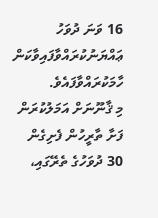16 ވަނަ ދުވަހު ޢައްޔަނުކުރައްވާފައިވާކަން ހާމަކުރައްވާފައެވެ.
މި ޤާނޫނަށް އަމަލުކުރަން ފަށާ ތާރީހުން ފެށިގެން 30 ދުވަހުގެ ތެރޭގައި،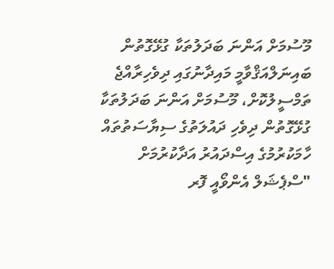މޫސުމަށް އަންނަ ބަދަލުތަކާ ގުޅޭގޮތުން ބައިނަލްއަޤްވާމީ މައިދާނުގައި ދިވެހިރާއްޖެ ތަމްސީލުކޮށް، މޫސުމަށް އަންނަ ބަދަލުތަކާ ގުޅޭގޮތުން ދިވެހި ދައުލަތުގެ ސިޔާސަތުތައް ހާމަކުރުމުގެ އިސްދައުރު އަދާކުރުމަށް "ސްޕެޝަލް އެންވޯއީ ފޮރ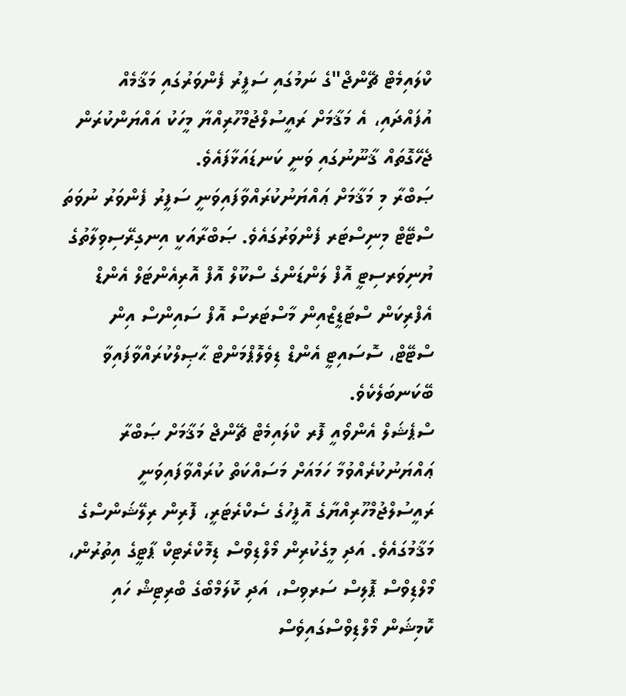ކްލައިމެޓް ޗޭންޖް"ގެ ނަމުގައި ސަފީރު ފެންވަރުގައި މަޤާމެއް އުފައްދައި، އެ މަޤާމަށް ރައީސުލްޖުމްހޫރިއްޔާ މީހަކު އައްޔަންކުރަން ޖެހޭގޮތައް ޤާނޫނުގައި ވަނީ ކަނޑައަޅާފައެވެ.
ޞަބްރާ މި މަޤާމަށް ޢައްޔަނުކުރައްވާފައިވަނީ ސަފީރު ފެންވަރު ނުވަތަ ސްޓޭޓް މިނިސްޓަރ ފެންވަރުގައެވެ. ޞަބްރާއަކީ އިނގިރޭސިވިލާތުގެ ޔުނިވަރސިޓީ އޮފް ލަންޑަންގެ ސްކޫލް އޮފް އޮރިއެންޓަލް އެންޑް އެފްރިކަން ސްޓަޑީޒްއިން މާސްޓަރސް އޮފް ސައިންސް އިން ސްޓޭޓް، ސޮސައިޓީ އެންޑް ޑިވެލޮޕްމަންޓް ޙާޞިލްކުރައްވާފައިވާ ބޭކަނބަލެކެވެ.
ސްޕެޝަލް އެންވޯއީ ފޮރ ކްލައިމެޓް ޗޭންޖް މަޤާމަށް ޞަބްރާ ޢައްޔަނުކުރެއްވުމާ ހަމައަށް މަސައްކަތް ކުރައްވާފައިވަނީ ރައީސުލްޖުމްހޫރިއްޔާގެ އޮފީހުގެ ސެކްރެޓަރީ، ފޮރިން ރިލޭޝަންސްގެ މަޤާމުގައެވެ. އަދި މީގެކުރިން މޯލްޑިވްސް ޑިމޮކްރެޓިކް ޕާޓީގެ އިތުރުން، މޯލްޑިވްސް ޕޮލިސް ސަރވިސް، އަދި ކޮލަމްބޯގެ ބްރިޓިޝް ހައި ކޮމިޝަން މޯލްޑިވްސްގައިވެސް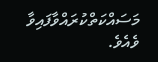މަސައްކަތްކުރައްވާފައިވާ ވެއެވެ.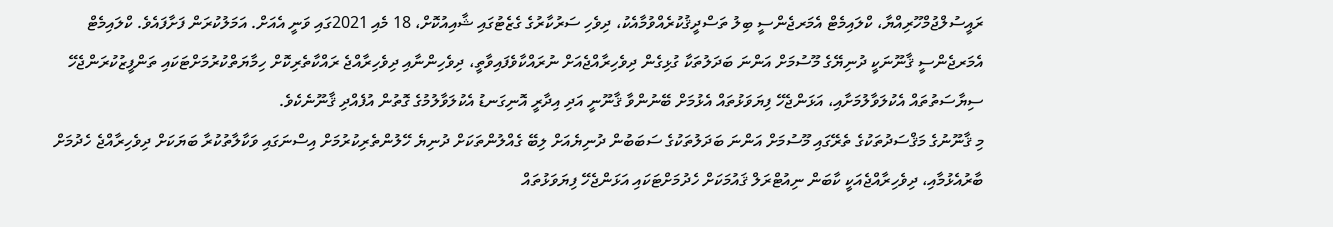ރައީސުލްޖުމްހޫރިއްޔާ، ކްލައިމެޓް އެމަރޖެންސީ ބިލު ތަސްދީޤުކުރެއްވުމާއެކު، ދިވެހި ސަރުކާރުގެ ގެޒެޓުގައި ޝާއިއުކޮށް، 18 މެއި 2021ގައި ވަނީ އެއަށް. އަމަލުކުރަން ފަށާފައެވެ. ކްލައިމެޓް އެމަރޖެންސީ ޤާނޫނަކީ ދުނިޔޭގެ މޫސުމަށް އަންނަ ބަދަލުތަކާ ގުޅިގެން ދިވެހިރާއްޖެއަށް ނުރައްކާވެފައިވާތީ، ދިވެހިންނާއި ދިވެހިރާއްޖެ ރައްކާތެރިކޮށް ހިމާޔަތްކުރުމަށްޓަކައި ތަންފީޒުކުރަންޖެހޭ ސިޔާސަތުތައް އެކުލަވާލުމަށާއި، އަޅަންޖެހޭ ފިޔަވަޅުތައް އެޅުމަށް ބޭނުންވާ ޤާނޫނީ އަދި އިދާރީ އޮނިގަނޑު އެކުލަވާލުމުގެ ގޮތުން އުފެއްދި ޤާނޫނެކެވެ.
މި ޤާނޫނުގެ މަޤްސަދުތަކުގެ ތެރޭގައި މޫސުމަށް އަންނަ ބަދަލުތަކުގެ ސަބަބުން ދުނިޔެއަށް ލިބޭ ގެއްލުންތަކަށް ދުނިޔެ ހޭލުންތެރިކުރުމަށް އިސްނަގައި ވަކާލާތުކުރާ ބަޔަކަށް ދިވެހިރާއްޖެ ހެދުމަށް ބާރުއެޅުމާއި، ދިވެހިރާއްޖެއަކީ ކާބަން ނިއުޓްރަލް ޤައުމަކަށް ހެދުމަށްޓަކައި އަޅަންޖެހޭ ފިޔަވަޅުތައް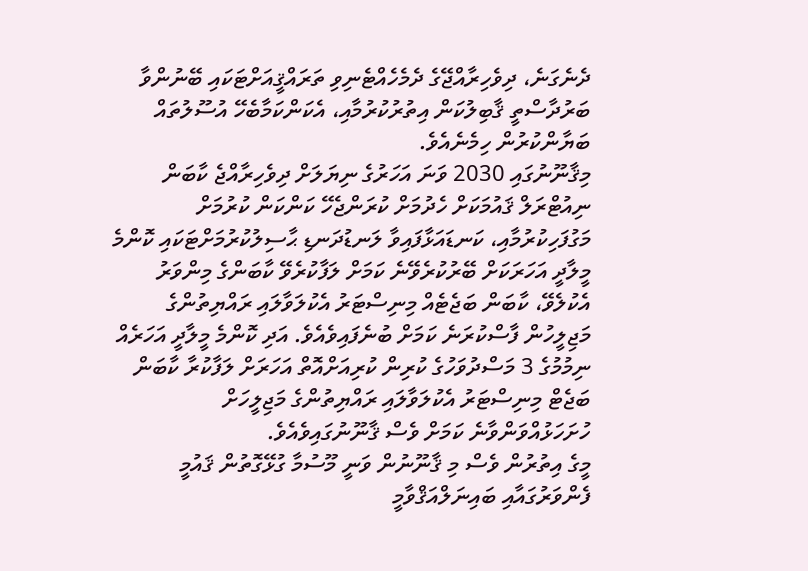ދެނެގަނެ، ދިވެހިރާއްޖޭގެ ދެމެހެއްޓެނިވި ތަރައްޤީއަށްޓަކައި ބޭނުންވާ ބަރުދާސްތީ ޤާބިލުކަން އިތުރުކުރުމާއި، އެކަންކަމާބެހޭ އުސޫލުތައް ބަޔާންކުރުން ހިމެނެއެވެ.
މިޤާނޫނުގައި 2030 ވަނަ އަހަރުގެ ނިޔަލަށް ދިވެހިރާއްޖެ ކާބަން ނިއުޓްރަލް ޤައުމަކަށް ހެދުމަށް ކުރަންޖެހޭ ކަންކަން ކުރުމަށް މަގުފަހިކުރުމާއި، ކަނޑައަޅާފައިވާ ލަނޑުދަނޑި ޙާސިލުކުރުމަށްޓަކައި ކޮންމެ މީލާދީ އަހަރަކަށް ބޭރުކުރެވޭނެ ކަމަށް ލަފާކުރެވޭ ކާބަންގެ މިންވަރު އެކުލެވޭ، ކާބަން ބަޖެޓެއް މިނިސްޓަރު އެކުލަވާލައި ރައްޔިތުންގެ މަޖިލީހުން ފާސްކުރަނެ ކަމަށް ބުނެފައިވެއެވެ. އަދި ކޮންމެ މީލާދީ އަހަރެއް ނިމުމުގެ 3 މަސްދުވަހުގެ ކުރިން ކުރިއަށްއޮތް އަހަރަށް ލަފާކުރާ ކާބަން ބަޖެޓް މިނިސްޓަރު އެކުލަވާލައި ރައްޔިތުންގެ މަޖިލީހަށް ހުށަހަޅުއްވަންވާނެ ކަމަށް ވެސް ޤާނޫނުގައިވެއެވެ.
މީގެ އިތުރުން ވެސް މި ޤާނޫނުން ވަނީ މޫސުމާ ގުޅޭގޮތުން ޤައުމީ ފެންވަރުގައާއި ބައިނަލްއަޤްވާމީ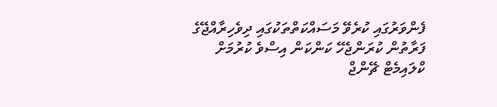ފެންވަރުގައި ކުރެވޭ މަސައްކަތްތަކުގައި ދިވެހިރާއްޖޭގެ ފަރާތުން ކުރަންޖެހޭ ކަންކަން އިސްވެ ކުރުމަށް ކްލައިމެޓް ޗޭންޖް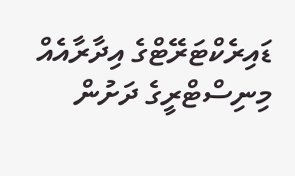ޑައިރެކްޓަރޭޓްގެ އިދާރާއެއް މިނިސްޓްރީގެ ދަށުން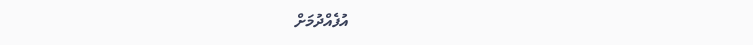އުފެއްދުމަށް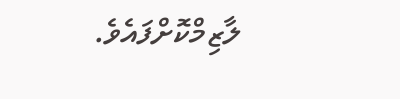ލާޒިމްކޮށްފައެވެ.